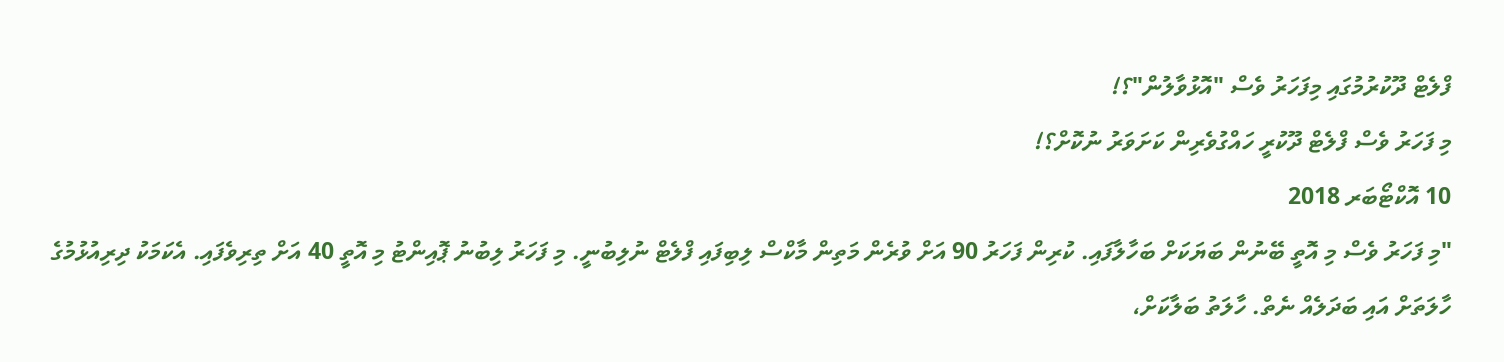ފްލެޓް ދޫކުރުމުގައި މިފަހަރު ވެސް "އޮޅުވާލުން"؟!
މި ފަހަރު ވެސް ފްލެޓް ދޫކުރީ ހައްގުވެރިން ކަށަވަރު ނުކޮށް؟!
10 އޮކްޓޯބަރ 2018
"މި ފަހަރު ވެސް މި އޮތީ ބޭނުން ބަޔަކަށް ބަހާލާފައި. ކުރިން ފަހަރު 90 އަށް ވުރެން މަތިން މާކްސް ލިބިފައި ފްލެޓް ނުލިބުނީ. މި ފަހަރު ލިބުނު ޕޮއިންޓު މި އޮތީ 40 އަށް ތިރިވެފައި. އެކަމަކު ދިރިއުޅުމުގެ ހާލަތަށް އައި ބަދަލެއް ނެތް. ހާލަތު ބަލާކަށް،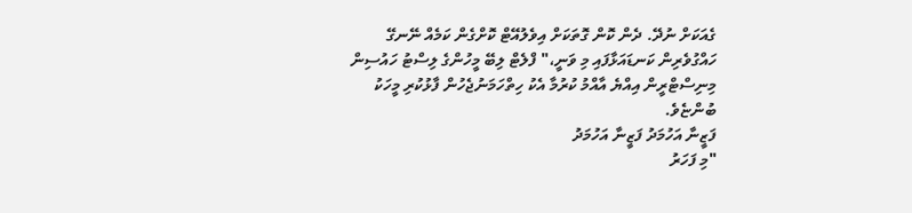ގެއަކަށް ނުދޭ. ދެން ކޮން ގޮތަކަށް އިވެލުއޭޓް ކޮށްގެން ކަމެއް ނޭނގޭ ހައްގުވެރިން ކަނޑައަޅާފައި މި ވަނީ،" ފްލެޓް ލިބޭ މީހުންގެ ލިސްޓު ހައުސިން މިނިސްޓްރީން އިއްޔެ އާއްމު ކުރުމާ އެކު ހިތްހަމަނުޖެހުން ފާޅުކުރި މީހަކު ބުންޏެވެ.
ފަޒީނާ އަހުމަދު ފަޒީނާ އަހުމަދު
"މި ފަހަރު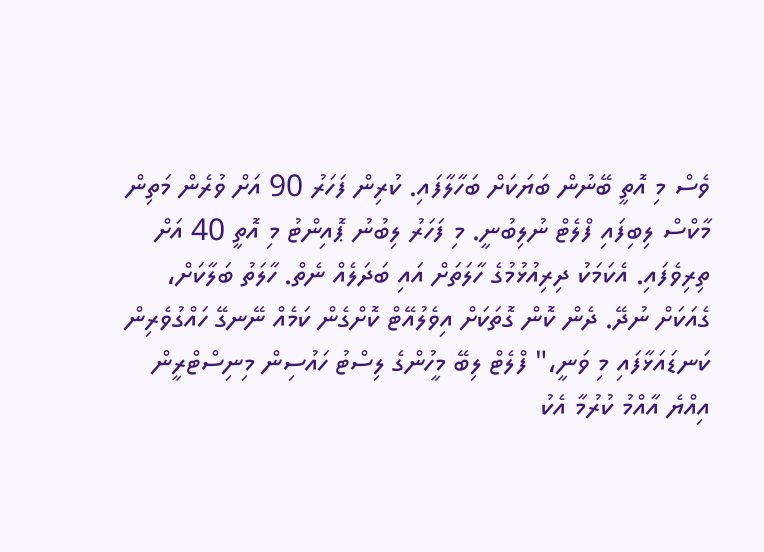ވެސް މި އޮތީ ބޭނުން ބަޔަކަށް ބަހާލާފައި. ކުރިން ފަހަރު 90 އަށް ވުރެން މަތިން މާކްސް ލިބިފައި ފްލެޓް ނުލިބުނީ. މި ފަހަރު ލިބުނު ޕޮއިންޓު މި އޮތީ 40 އަށް ތިރިވެފައި. އެކަމަކު ދިރިއުޅުމުގެ ހާލަތަށް އައި ބަދަލެއް ނެތް. ހާލަތު ބަލާކަށް، ގެއަކަށް ނުދޭ. ދެން ކޮން ގޮތަކަށް އިވެލުއޭޓް ކޮށްގެން ކަމެއް ނޭނގޭ ހައްގުވެރިން ކަނޑައަޅާފައި މި ވަނީ،" ފްލެޓް ލިބޭ މީހުންގެ ލިސްޓު ހައުސިން މިނިސްޓްރީން އިއްޔެ އާއްމު ކުރުމާ އެކު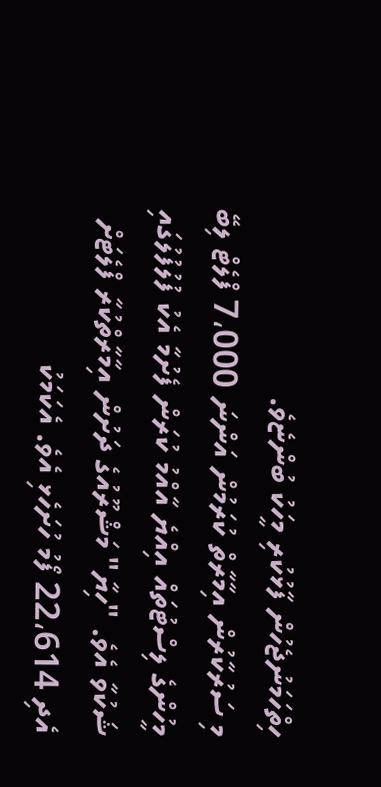ހިތްހަމަނުޖެހުން ފާޅުކުރި މީހަކު ބުންޏެވެ.
މި ސަރުކާރުން އިމާރާތް ކުރަމުން އަންނަ 7،000 ފްލެޓް ލިބޭ މީހުންގެ ލިސްޓުތައް އިއްޔެ އާއްމު ކުރަން ފެށުމާ އެކު ފުލުފުލުގައި ޝަކުވާ އެވެ. "ހިޔާ" މަޝްރޫއުގެ ދަށުން އިމާރާތްކުރާ ފްލެޓަށް އެދި 22،614 ފޯމު ހުށަހެޅި އެވެ. އެކަމަކު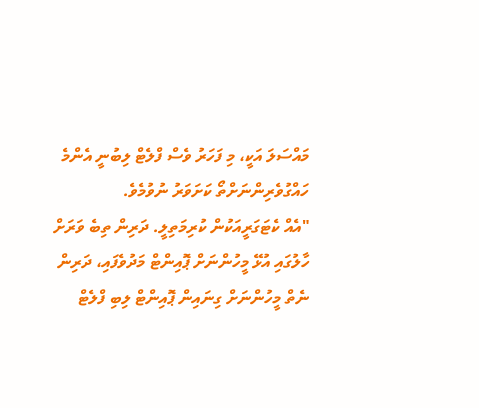މައްސަލަ އަކީ، މި ފަހަރު ވެސް ފްލެޓް ލިބުނީ އެންމެ ހައްގުވެރިންނަށްތޯ ކަށަވަރު ނުވުމެވެ.
"އެއް ކެޓަގަރީއަކުން ކުރިމަތިލީ. ދަރިން ތިބެ ވަރަށް ހާލުގައި އުޅޭ މީހުންނަށް ޕޮއިންޓް މަދުވެފައި، ދަރިން ނެތް މީހުންނަށް ގިނައިން ޕޮއިންޓް ލިބި ފްލެޓް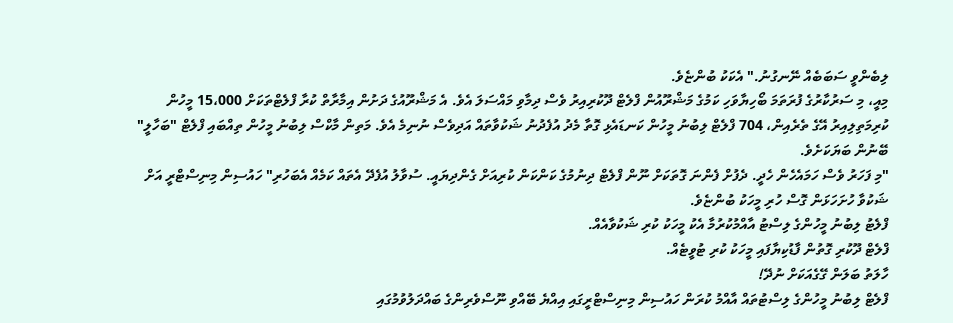ލިބެންވީ ސަބަބެއް ނޭނގުނު." އެކަކު ބުންޏެވެ.
މިއީ، މި ސަރުކާރުގެ ފުރަތަމަ ބޯހިޔާވަހި ކަމުގެ މަޝްރޫއުން ފްލެޓް ދޫކުރިއިރު ވެސް ދިމާވި މައްސަލަ އެވެ. އެ މަޝްރޫއުގެ ދަށުން އިމާރާތް ކުރާ ފްލެޓްތަކަށް 15،000 މީހުން ކުރިމަތިލިއިރު އޭގެ ތެރެއިން، 704 ފްލެޓް ލިބުނު މީހުން ކަނޑައެޅި ގޮތާ މެދު އުފެދުނު ޝަކުވާތައް އަދިވެސް ނުނިމެ އެވެ. މަތިން މާކްސް ލިބުނު މީހުން ތިއްބައި ފްލެޓް "ބަހާލީ" ބޭނުން ބަޔަކަށެވެ.
"މި ފަހަރު ވެސް ހަމައެހެން ހެދީ. ދެފުށް ފެންނަ ގޮތަކަށް ނޫން ފްލެޓް ދިނުމުގެ ކަންކަން ކުރިއަށް ގެންދިޔައީ. ސުވާލު އުފެދޭ އެތައް ކަމެއް އެބަހުރި" ހައުސިން މިނިސްޓްރީ އަށް ޝަކުވާ ހުށަހަޅަން ގޮސް ހުރި މީހަކު ބުންޏެވެ.
ފްލެޓު ލިބުނު މީހުންގެ ލިސްޓު އާއްމުކުރުމާ އެކު މީހަކު ކުރި ޝަކުވާއެއް.
ފްލެޓް ދޫކުރި ގޮތުން ފާޑުކިޔާފައި މީހަކު ކުރި ޓުވީޓެއް.
ހާލަތު ބަލަން ގޭގެއަކަށް ނުދޭ!
ފްލެޓް ލިބުނު މީހުންގެ ލިސްޓުތައް އާއްމު ކުރަން ހައުސިން މިނިސްޓްރީގައި އިއްޔެ ބޭއްވި ނޫސްވެރިންގެ ބައްދަލުވުމުގައި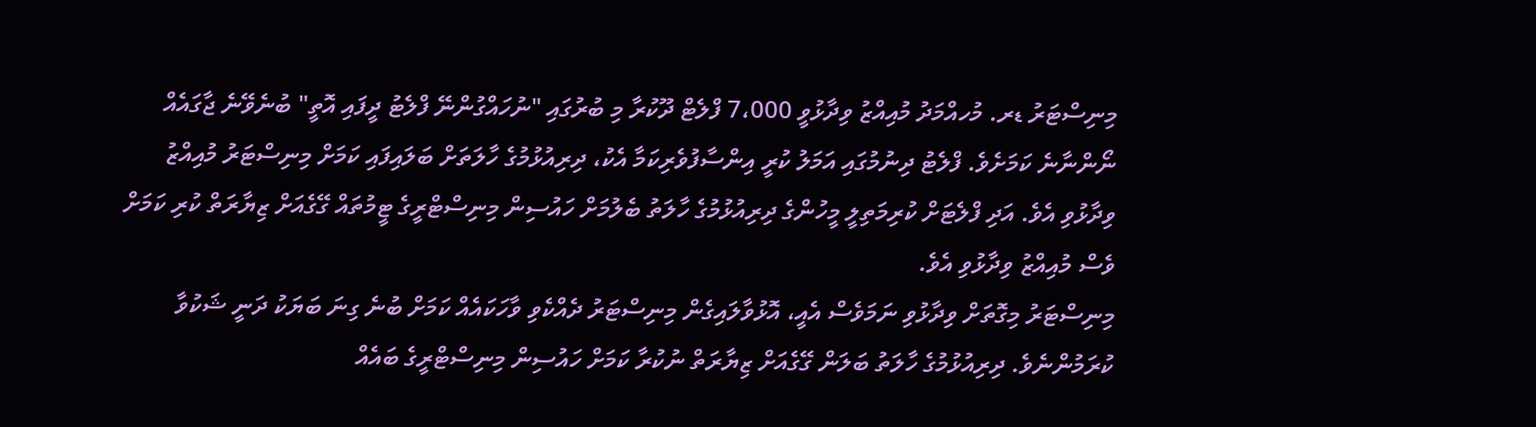މިނިސްޓަރު ޑރ. މުހއްމަދު މުއިއްޒު ވިދާޅުވީ 7،000 ފްލެޓް ދޫކުރާ މި ބުރުގައި "ނުހައްގުންނޭ ފްލެޓު ދީފައި އޮތީ" ބުނެވޭނެ ޖާގައެއް ނޯންނާނެ ކަމަށެވެ. ފްލެޓު ދިނުމުގައި އަމަލު ކުރީ އިންސާފުވެރިކަމާ އެކު، ދިރިއުޅުމުގެ ހާލަތަށް ބަލައިފައި ކަމަށް މިނިސްޓަރު މުއިއްޒު ވިދާޅުވި އެވެ. އަދި ފްލެޓަށް ކުރިމަތިލީ މީހުންގެ ދިރިއުޅުމުގެ ހާލަތު ބެލުމަށް ހައުސިން މިނިސްޓްރީގެ ޓީމުތައް ގޭގެއަށް ޒިޔާރަތް ކުރި ކަމަށް ވެސް މުއިއްޒު ވިދާޅުވި އެވެ.
މިނިސްޓަރު މިގޮތަށް ވިދާޅުވި ނަމަވެސް އެއީ، އޮޅުވާލައިގެން މިނިސްޓަރު ދެއްކެވި ވާހަކައެއް ކަމަށް ބުނެ ގިނަ ބަޔަކު ދަނީ ޝަކުވާ ކުރަމުންނެވެ. ދިރިއުޅުމުގެ ހާލަތު ބަލަން ގޭގެއަށް ޒިޔާރަތް ނުކުރާ ކަމަށް ހައުސިން މިނިސްޓްރީގެ ބައެއް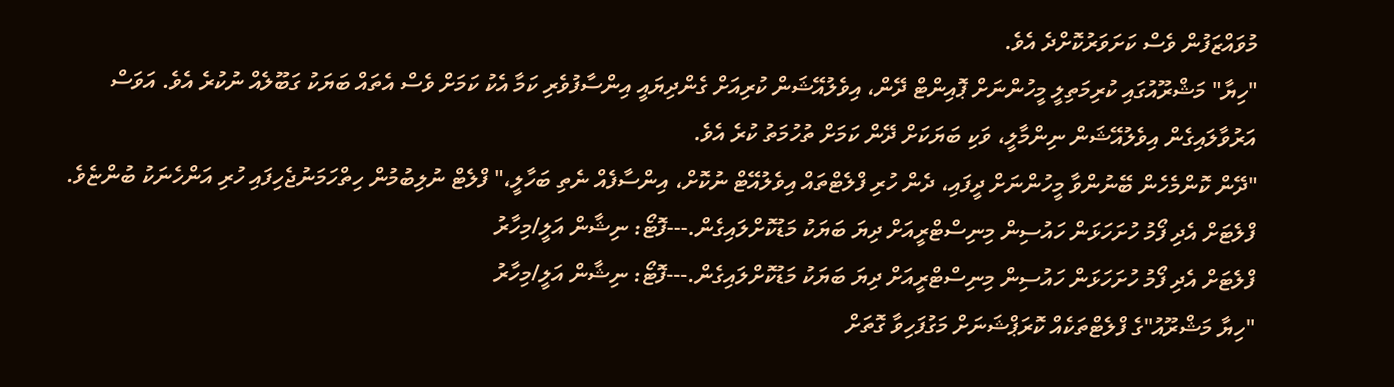މުވައްޒަފުން ވެސް ކަށަވަރުކޮށްދެ އެވެ.
"ހިޔާ" މަޝްރޫއުގައި ކުރިމަތިލީ މީހުންނަށް ޕޮއިންޓް ދޭން، އިވެލުއޭޝަން ކުރިއަށް ގެންދިޔައީ އިންސާފުވެރި ކަމާ އެކު ކަމަށް ވެސް އެތައް ބަޔަކު ގަބޫލެއް ނުކުރެ އެވެ. އަވަސް އަރުވާލައިގެން އިވެލުއޭޝަން ނިންމާލީ، ވަކި ބަޔަކަށް ދޭން ކަމަށް ތުހުމަތު ކުރެ އެވެ.
"ދޭން ކޮންމެހެން ބޭނުންވާ މީހުންނަށް ދީފައި، ދެން ހުރި ފްލެޓްތައް އިވެލުއޭޓް ނުކޮށް، އިންސާފެއް ނެތި ބަހާލީ،" ފްލެޓް ނުލިބުމުން ހިތްހަމަނުޖެހިފައި ހުރި އަންހެނަކު ބުންޏެވެ.
ފްލެޓަށް އެދި ފޯމު ހުށަހަޅަން ހައުސިން މިނިސްޓްރީއަށް ދިޔަ ބަޔަކު މަޑުކޮށްލައިގެން.---ފޮޓޯ: ނިޝާން އަލީ/މިހާރު
ފްލެޓަށް އެދި ފޯމު ހުށަހަޅަން ހައުސިން މިނިސްޓްރީއަށް ދިޔަ ބަޔަކު މަޑުކޮށްލައިގެން.---ފޮޓޯ: ނިޝާން އަލީ/މިހާރު
"ހިޔާ މަޝްރޫއު"ގެ ފްލެޓްތަކެއް ކޮރަޕްޝަނަށް މަގުފަހިވާ ގޮތަށް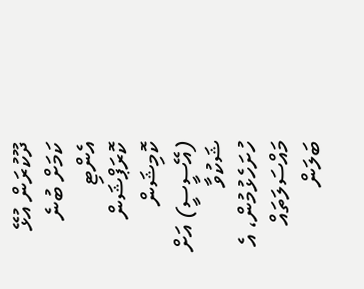ދޫކުރަން އުޅޭ ކަމަށް ބުނެ އެންޓި ކޮރަޕްޝަން ކޮމިޝަން (އޭސީސީ) އަށް ޝަކުވާ ހުށަހެޅުމުން، އެ މައްސަލަތައް ބަލަން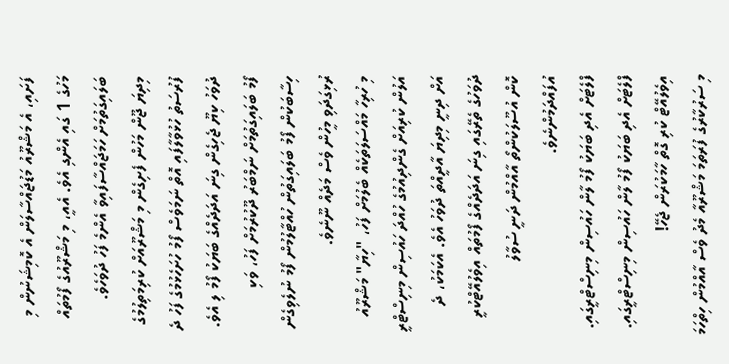ފަށައި، އެ މަޝްރޫއު މަޑުޖައްސާލަން އެ ކޮމިޝަނުން މި މަހުގެ 1 ގައި އެންގި އެވެ. އެއީ، މި މަޝްރޫއުގެ ފޯމުތައް ބަލައިގަތުމަށް ހަމަޖައްސާފައިވާ އެންމެ ފަހު ދުވަހެވެ.
މިދިޔަ ޖޫން މަހުން ފެށިގެން މި މަޝްރޫއަށް ކުރިމަތިލުމުގެ ފުރުސަތު ހުޅުވާލާފައި އޮތް ނަމަވެސް ފޯމު ހުށަހެޅުމުގެ ފަހު ދެ ދުވަހު ކިޔޫ ޖެހިގެން ގިނަ އަދަދެއްގެ ބަޔަކު ފޯމު ލި އެވެ. ފޯމު ބަލައިގަތުމަށް ނަމްބަރު ދޫކުރުމަށް ފަހު، ވަކި ހިސާބަކުން ފޯމު ބަލައިގަތުން ހުއްޓާލުމުން ފޯމު ނުލެވިގެން ރުޅިގަދަވި މީހުން ވެސް މަދެއް ނޫނެވެ.
މި ހުރިހާ މައްސަލަތަކެއް ބެލުމަށް ފަހު، "ހިޔާ" މަޝްރޫއު އަލުން ކުރިއަށް ގެންދިއުމުގެ ހުއްދަ ހައުސިން މިނިސްޓްރީ އަށް ދިނީ މިދިޔަ އާދީއްތަ ދުވަހު އެވެ. އެކަމަކު، ދެ ދުވަހުގެ ތެރޭގައި ގިނަ އަދަދެއްގެ ފޯމުތައް އިވެލުއޭޓްކުރީ ކޮން އުސޫލަކުންތޯ އާއްމުން ދަނީ ސުވާލު އުފައްދަމުންނެވެ.
ފްލެޓަށް އެދި ބަޔަކު ފޯމު ލާން ހައުސިން މިނިސްޓްރީގައި.
ފްލެޓަށް އެދި ބަޔަކު ފޯމު ލާން ހައުސިން މިނިސްޓްރީގައި.
އިވެލުއޭޓް ކުރި ގޮތް ހާމަކުރަން ޖެހޭ!
މި ސަރުކާރުގެ ފުރަތަމަ މަޝްރޫއާ މެދު ވެސް އާއްމުން ހިތްހަމަ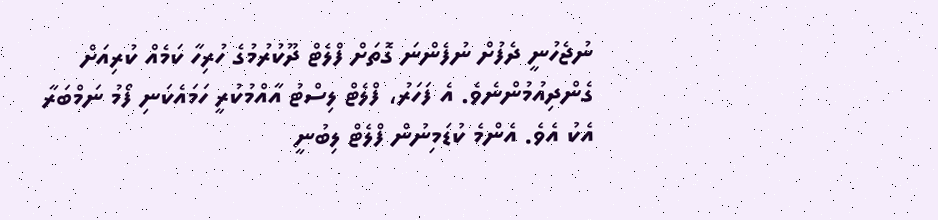ނުޖެހުނީ ދެފުށް ނުފެންނަ ގޮތަށް ފްލެޓް ދޫކުރުމުގެ ހުރިހާ ކަމެއް ކުރިއަށް ގެންދިއުމުންނެވެ. އެ ފަހަރު، ފްލެޓް ލިސްޓު އާއްމުކުރީ ހަމައެކަނި ފޯމު ނަމްބަރާ އެކު އެވެ. އެންމެ ކުޑަމިނުން ފްލެޓް ލިބުނީ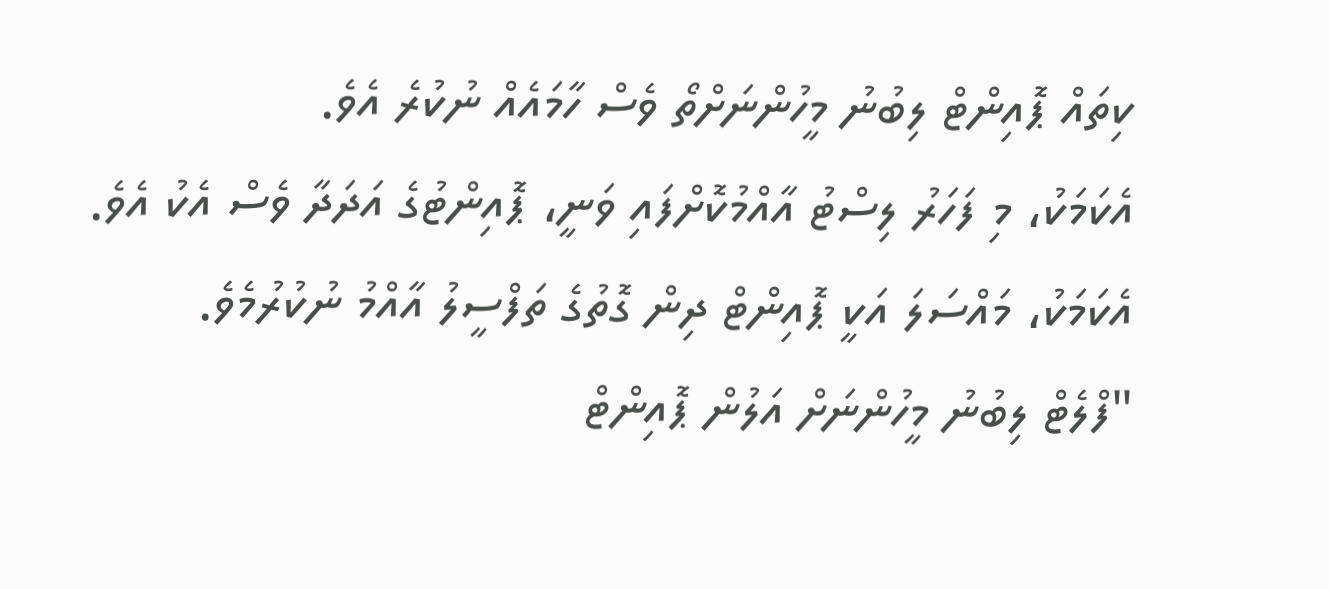ކިތައް ޕޮއިންޓް ލިބުނު މީހުންނަށްތޯ ވެސް ހާމައެއް ނުކުރެ އެވެ.
އެކަމަކު، މި ފަހަރު ލިސްޓު އާއްމުކޮށްފައި ވަނީ، ޕޮއިންޓުގެ އަދަދާ ވެސް އެކު އެވެ. އެކަމަކު، މައްސަލަ އަކީ ޕޮއިންޓް ދިން ގޮތުގެ ތަފްސީލު އާއްމު ނުކުރުމެވެ.
"ފްލެޓް ލިބުނު މީހުންނަށް އަލުން ޕޮއިންޓް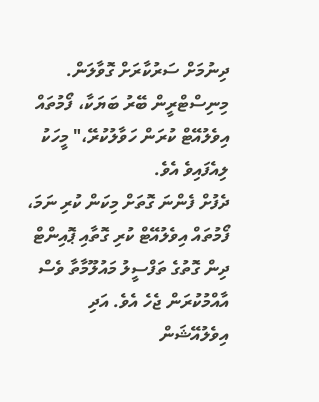ދިނުމަށް ސަރުކާރަށް ގޮވާލަން. މިނިސްޓްރީން ބޭރު ބަޔަކާ، ފޯމުތައް އިވެލުއޭޓް ކުރަން ހަވާލުކުރޭ،" މީހަކު ލިއެފައިވެ އެވެ.
ދެފުށް ފެންނަ ގޮތަށް މިކަން ކުރި ނަމަ، ފޯމުތައް އިވެލުއޭޓް ކުރި ގޮތާއި ޕޮއިންޓް ދިން ގޮތުގެ ތަފްސީލު މައުލޫމާތާ ވެސް އާއްމުކުރަން ޖެހެ އެވެ. އަދި އިވެލުއޭޝަން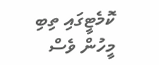ކޮމެޓީގައި ތިބި މީހުން ވެސް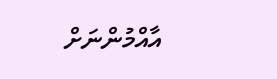އާއްމުންނަށް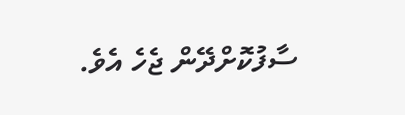ސާފުކޮށްދޭން ޖެހެ އެވެ.